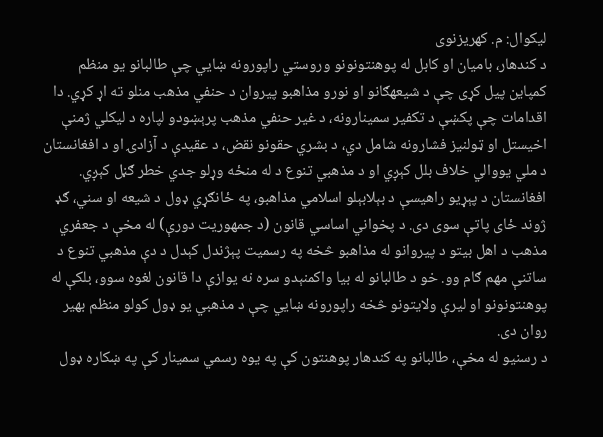لیکوال: م. کهریزنوی
د کندهار، بامیان او کابل له پوهنتونونو وروستي راپورونه ښايي چې طالبانو یو منظم کمپاین پیل کړی چې د شیعهګانو او نورو مذاهبو پیروان د حنفي مذهب منلو ته اړ کړي. دا اقدامات چې پکښې د تکفیر سمینارونه، د غیر حنفي مذهب پرېښودو لپاره د لیکلي ژمنې اخیستل او ټولنیز فشارونه شامل دي، د بشري حقونو نقض، د عقیدې د آزادۍ او د افغانستان د ملي یووالي خلاف بلل کېږي او د مذهبي تنوع د له منځه وړلو جدي خطر ګڼل کېږي.
افغانستان د پېړیو راهیسې د بېلابېلو اسلامي مذاهبو، په ځانګړي ډول د شیعه او سني، ګډ ژوند ځای پاتې سوی دی. د پخواني اساسي قانون (د جمهوریت دورې) له مخې د جعفري مذهب د اهل بيتو د پیروانو له مذاهبو څخه په رسمیت پېژندل کېدل د دې مذهبي تنوع د ساتنې مهم ګام وو. خو د طالبانو له بیا واکمنېدو سره نه یوازې دا قانون لغوه سوو، بلکې له پوهنتونونو او لیرې ولایتونو څخه راپورونه ښايي چې د مذهبي یو ډول کولو منظم بهیر روان دی.
د رسنیو له مخې، طالبانو په کندهار پوهنتون کې په یوه رسمي سمینار کې په ښکاره ډول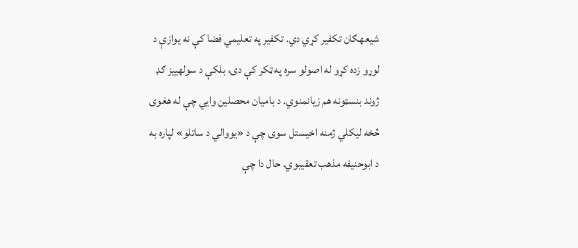شیعهګان تکفیر کړي دي. تکفیر په تعلیمي فضا کې نه یوازې د لوړو زده کړو له اصولو سره په ټکر کې دی، بلکې د سولهییز ګډ ژوند بنسټونه هم زیانمنوي. د بامیان محصلین وايي چې له هغوی څخه لیکلي ژمنه اخیستل سوی چې د «یووالي د ساتلو» لپاره به د ابوحنیفه مذهب تعقیبوي. حال دا چې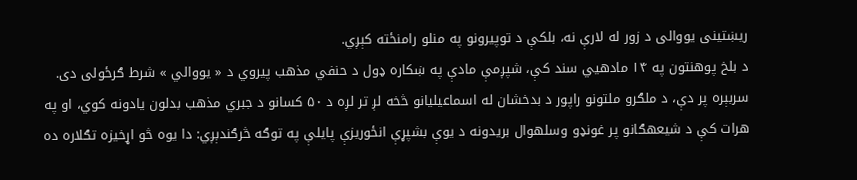ریښتینی یووالی د زور له لارې نه، بلکې د توپیرونو په منلو رامنځته کېږي.
د بلخ پوهنتون په ۱۴ مادهیي سند کې، شپږمې مادې په ښکاره ډول د حنفي مذهب پیروي د « یووالي » شرط ګرځولی دی. سربېره پر دې، د ملګرو ملتونو راپور د بدخشان له اسماعیلیانو څخه لږ تر لږه د ۵۰ کسانو د جبري مذهب بدلون یادونه کوي، او په هرات کې د شیعهګانو پر غونډو وسلهوال بریدونه د یوې بشپړې انځوریزې پایلې په توګه څرګندېږي: دا یوه څو اړخیزه تګلاره ده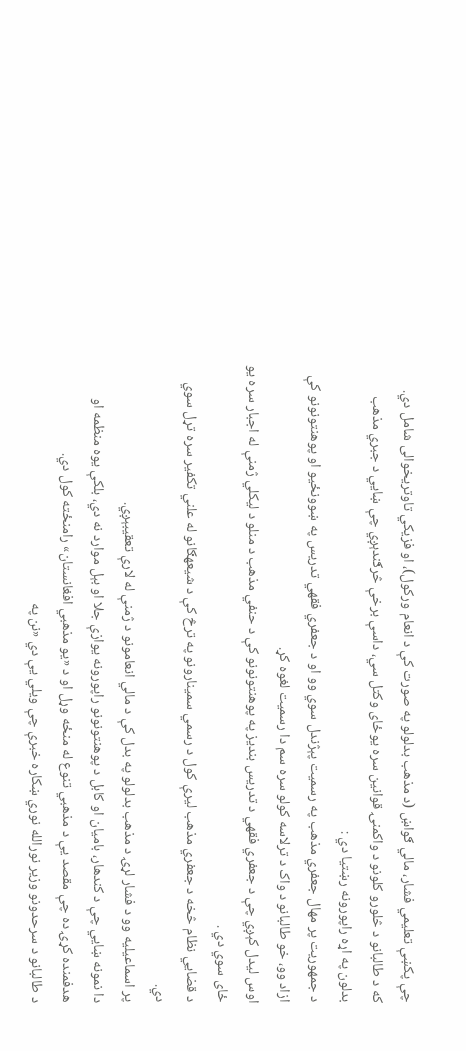چې پکښې تعلیمي فشار، مالي ګواښ (د مذهب بدلولو په صورت کې د انعام ورکول)، او فزیکي تاوتریخوالی شامل دي.
که د طالبانو د څلورو کلونو د واکمنۍ قوانین سره یوځای وکتل سي، داسې برخې څرګندېږي چې ښايي د جبري مذهب بدلون په اړه راپورونه رښتیا دي :
د جمهوریت پر مهال جعفري مذهب په رسمیت پېژندل سوي وو او د جعفري فقهي تدریس په ښوونځیو او پوهنتونونو کې ازاد وو، خو طالبانو د واک د ترلاسه کولو سره سم دا رسمیت لغوه کړ.
اوس لیدل کېږي چې د جعفري فقهي د تدریس بندیز په پوهنتونونو کې د حنفي مذهب د منلو د لیکلي ژمنې له اجبار سره یو ځای سوي دي .
د قضایي نظام څخه د جعفري مذهب لیرې کول د رسمي سمینارونو په ترڅ کې د شیعهګانو له علني تکفیر سره تړل سوي دي.
پر اسماعیلیه وو د فشار لړۍ د مذهب بدلولو په بدل کې د مالي انعامونو د ژمنې له لارې تعقیبېږي.
دا نمونه ښايي چې د کندهار، بامیان او کابل د پوهنتونونو راپورونه یوازې جلا او بېل موارد نه دي، بلکې یوه منظمه او هدفمنده کړۍ ده چې مقصد یې د مذهبي تنوع له منځه وړل او د «یو مذهبي افغانستان» رامنځته کول دي.
د طالبانو د سرحدونو وزیر نورالله نوري ښکاره خبرې چې ویلي یې دي «نن په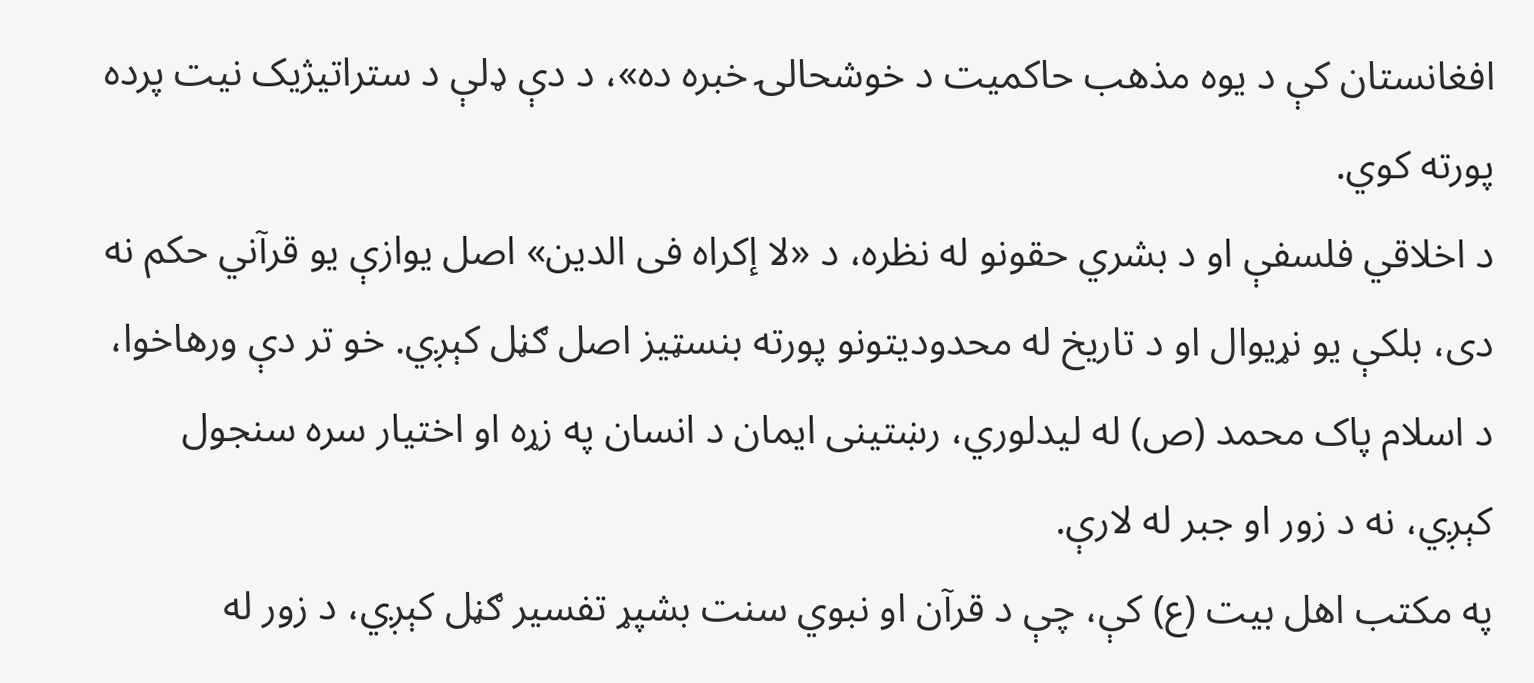افغانستان کې د یوه مذهب حاکمیت د خوشحالۍ خبره ده»، د دې ډلې د ستراتیژیک نیت پرده پورته کوي.
د اخلاقي فلسفې او د بشري حقونو له نظره، د «لا إکراه فی الدین» اصل یوازې یو قرآني حکم نه دی، بلکې یو نړیوال او د تاریخ له محدودیتونو پورته بنسټیز اصل ګڼل کېږي. خو تر دې ورهاخوا، د اسلام پاک محمد (ص) له لیدلوري، رښتینی ایمان د انسان په زړه او اختیار سره سنجول کېږي، نه د زور او جبر له لارې.
په مکتب اهل بیت (ع) کې، چې د قرآن او نبوي سنت بشپړ تفسیر ګڼل کېږي، د زور له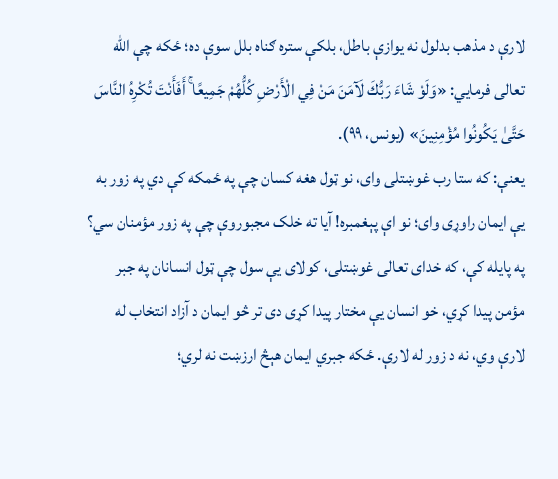لارې د مذهب بدلول نه یوازې باطل، بلکې ستره ګناه بلل سوې ده؛ ځکه چې الله تعالی فرمایي: «وَلَوْ شَاءَ رَبُّكَ لَآمَنَ مَنْ فِي الْأَرْضِ كُلُّهُمْ جَمِيعًا ۚ أَفَأَنْتَ تُكْرِهُ النَّاسَ حَتَّىٰ يَكُونُوا مُؤْمِنِينَ» (یونس، ۹۹).
یعنې: که ستا رب غوښتلی وای، نو ټول هغه کسان چې په ځمکه کې دي په زور به یې ایمان راوړی وای؛ نو اې پېغمبره! آیا ته خلک مجبوروې چې په زور مؤمنان سي؟
په پایله کې، که خدای تعالی غوښتلی، کولای یې سول چې ټول انسانان په جبر مؤمن پیدا کړي، خو انسان یې مختار پیدا کړی دی تر څو ایمان د آزاد انتخاب له لارې وي، نه د زور له لارې. ځکه جبري ایمان هېڅ ارزښت نه لري؛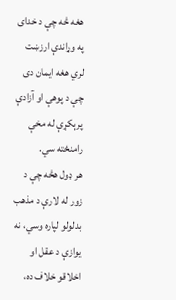هغه څه چې د خدای په وړاندې ارزښت لري هغه ایمان دی چې د پوهې او آزادې پرېکړې له مخې رامنځته سي.
هر ډول هڅه چې د زور له لارې د مذهب بدلولو لپاره وسي، نه یوازې د عقل او اخلاقو خلاف ده،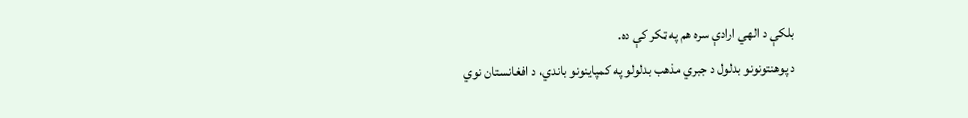بلکې د الهي ارادې سره هم په ټکر کې ده.
د پوهنتونونو بدلول د جبري مذهب بدلولو په کمپاینونو باندي، د افغانستان نوي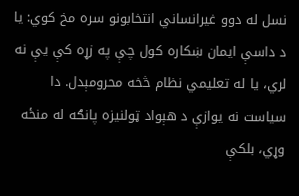نسل له دوو غیرانساني انتخابونو سره مخ کوي: یا د داسې ایمان ښکاره کول چې په زړه کې یې نه لري، یا له تعلیمي نظام څخه محرومېدل. دا سیاست نه یوازې د هېواد ټولنیزه پانګه له منځه وړي، بلکې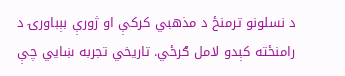د نسلونو ترمنځ د مذهبي کرکې او ژورې بېباورۍ د رامنځته کېدو لامل ګرځي. تاریخي تجربه ښايي چې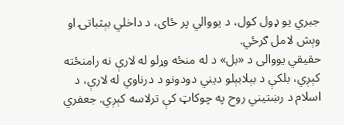جبري یو ډول کول، د یووالي پر ځای، د داخلي بېثباتۍ او وېش لامل ګرځي.
حقیقي یووالی د «بل» د له منځه وړلو له لارې نه رامنځته کېږي، بلکې د بېلابېلو ديني دودونو د درناوي له لارې، د اسلام د رښتيني روح په چوکاټ کې ترلاسه کېږي. جعفري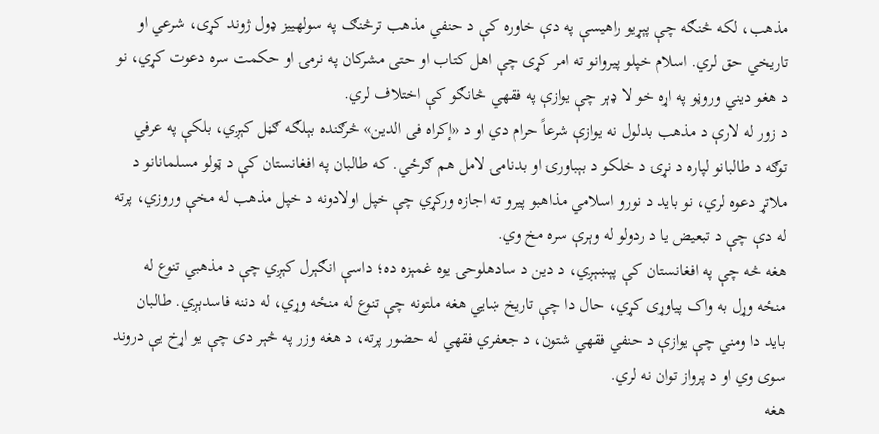مذهب، لکه څنګه چې پېړيو راهيسې په دې خاوره کې د حنفي مذهب ترڅنګ په سولهییز ډول ژوند کړی، شرعي او تاريخي حق لري. اسلام خپلو پيروانو ته امر کړی چې اهل کتاب او حتی مشرکان په نرمۍ او حکمت سره دعوت کړي، نو د هغو ديني وروڼو په اړه خو لا ډېر چې يوازې په فقهي څانګو کې اختلاف لري.
د زور له لارې د مذهب بدلول نه یوازې شرعاً حرام دي او د «إکراه فی الدین» څرګنده بېلګه ګڼل کېږي، بلکې په عرفي توګه د طالبانو لپاره د نړۍ د خلکو د بېباورۍ او بدنامۍ لامل هم ګرځي. که طالبان په افغانستان کې د ټولو مسلمانانو د ملاتړ دعوه لري، نو باید د نورو اسلامي مذاهبو پيرو ته اجازه ورکړي چې خپل اولادونه د خپل مذهب له مخې وروزي، پرته له دې چې د تبعیض يا د ردولو له وېرې سره مخ وي.
هغه څه چې په افغانستان کې پېښېږي، د دین د سادهلوحۍ یوه غمېزه ده؛ داسې انګېرل کېږي چې د مذهبي تنوع له منځه وړل به واک پیاوړی کړي، حال دا چې تاریخ ښايي هغه ملتونه چې تنوع له منځه وړي، له دننه فاسدېږي. طالبان باید دا ومني چې یوازې د حنفي فقهي شتون، د جعفري فقهي له حضور پرته، د هغه وزر په څېر دی چې یو اړخ یې دروند سوی وي او د پرواز توان نه لري.
هغه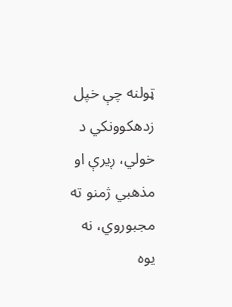ټولنه چې خپل زدهکوونکي د خولي، ږیرې او مذهبي ژمنو ته مجبوروي، نه یوه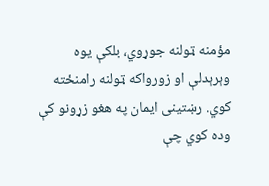مؤمنه ټولنه جوړوي، بلکې یوه وېرېدلې او زورواکه ټولنه رامنځته کوي. رښتینی ایمان په هغو زړونو کې وده کوي چې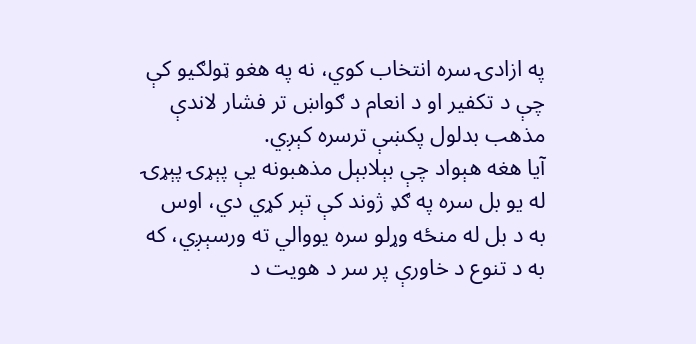په ازادۍ سره انتخاب کوي، نه په هغو ټولګیو کې چې د تکفیر او د انعام د ګواښ تر فشار لاندې مذهب بدلول پکښې ترسره کېږي.
آیا هغه هېواد چې بېلابېل مذهبونه یې پېړۍ پېړۍ له یو بل سره په ګډ ژوند کې تېر کړي دي، اوس به د بل له منځه وړلو سره یووالي ته ورسېږي، که به د تنوع د خاورې پر سر د هویت د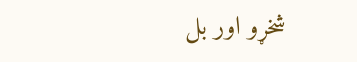شخړو اور بل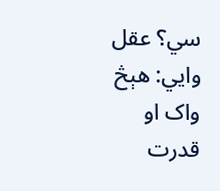سي؟ عقل وايي: هېڅ واک او قدرت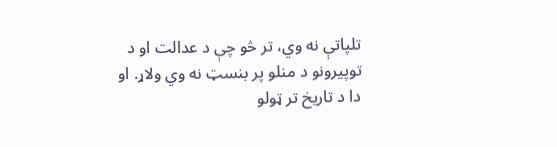تلپاتې نه وي، تر څو چې د عدالت او د توپیرونو د منلو پر بنسټ نه وي ولاړ. او دا د تاریخ تر ټولو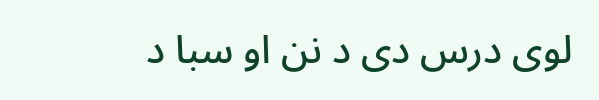لوی درس دی د نن او سبا د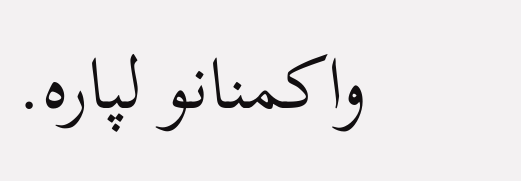واکمنانو لپاره.